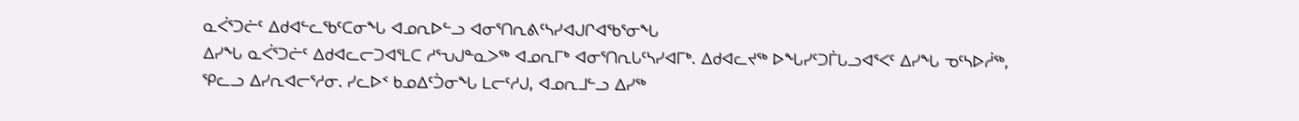ᓇᐹᕐᑐᓖᑦ ᐃᑯᐊᓪᓚᖃᑦᑕᓂᖓ ᐊᓄᕆᐅᓪᓗ ᐊᓂᕐᑎᕆᕕᑦᓴᓯᐊᒍᒋᐊᖃᕐᓂᖓ
ᐃᓯᖓ ᓇᐹᕐᑐᓖᑦ ᐃᑯᐊᓚᓕᑐᐊᕐᒪᑕ ᓱᕐᕃᒍᓐᓇᐳᖅ ᐊᓄᕆᒥᒃ ᐊᓂᕐᑎᕆᒐᑦᓴᓯᐊᒥᒃ. ᐃᑯᐊᓚᔪᖅ ᐅᖓᓯᑦᑐᒦᒐᓗᐊᕐᐸᑦ ᐃᓯᖓ ᓀᑦᓴᐅᓲᖅ, ᕿᓚᓗ ᐃᓯᕆᐊᓕᕐᓱᓂ. ᓯᓚᐅᑉ ᑲᓄᐃᑦᑑᓂᖓ ᒪᓕᑦᓱᒍ, ᐊᓄᕆᒧᓪᓗ ᐃᓯᖅ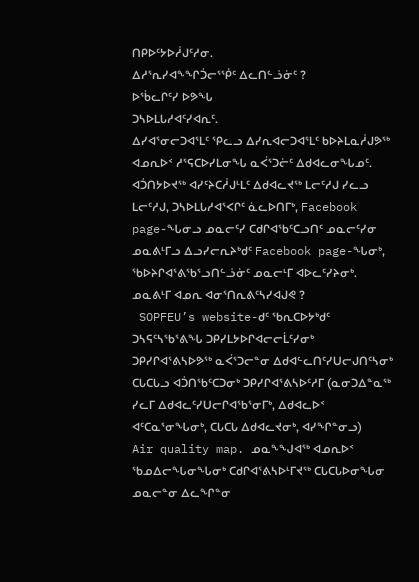ᑎᑭᐅᑦᔭᐅᓲᒍᑦᓱᓂ.
ᐃᓱᕐᕆᓯᐊᖕᖏᑑᓕᕐᖀᑦ ᐃᓚᑎᓪᓘᓃᑦ ?
ᐅᖄᓚᒋᑦᓯ ᐅᕗᖓ
ᑐᓴᐅᒪᒐᓱᐊᑦᓯᐊᕆᑦ.
ᐃᓯᐊᕐᓂᓕᑐᐊᕐᒪᑦ ᕿᓚᓗ ᐃᓯᕆᐊᓕᑐᐊᕐᒪᑦ ᑲᐅᔨᒪᓇᓲᒍᕗᖅ ᐊᓄᕆᐅᑉ ᓱᕐᕋᑕᐅᓯᒪᓂᖓ ᓇᐹᕐᑐᓖᑦ ᐃᑯᐊᓚᓂᖓᓄᑦ.
ᐊᑑᑎᔭᐅᔪᖅ ᐊᓯᑦᔨᑕᓲᒍᒻᒪᑦ ᐃᑯᐊᓚᔪᖅ ᒪᓕᑦᓱᒍ ᓯᓚᓗ ᒪᓕᑦᓱᒍ, ᑐᓴᐅᒪᒐᓱᐊᕐᐸᒋᑦ ᓈᓚᐅᑎᒥᒃ, Facebook page-ᖓᓂᓗ ᓄᓇᓕᑦᓯ ᑕᑯᒋᐊᖃᑦᑕᓗᑎᑦ ᓄᓇᓕᑦᓯᓂ ᓄᓇᕕᒻᒥᓗ ᐃᓗᓯᓕᕆᔨᒃᑯᑦ Facebook page-ᖓᓂᒃ, ᖃᐅᔨᒋᐊᕐᕕᖃᕐᓗᑎᓪᓘᓃᑦ ᓄᓇᓕᒻᒥ ᐊᐅᓚᑦᓯᔨᓂᒃ.
ᓄᓇᕕᒻᒥ ᐊᓄᕆ ᐊᓂᕐᑎᕆᕕᑦᓴᓯᐊᒍᕙ ?
 SOPFEU’s website-ᑯᑦ ᖃᕆᑕᐅᔭᒃᑯᑦ ᑐᓴᕋᑦᓴᖃᕐᕕᖓ ᑐᑭᓯᒪᔭᐅᒋᐊᓕᓕᒫᑦᓯᓂᒃ ᑐᑭᓯᒋᐊᕐᕕᓴᐅᕗᖅ ᓇᐹᕐᑐᓕᓐᓂ ᐃᑯᐊᓪᓚᑎᑦᓯᑌᓕᒍᑎᑦᓴᓂᒃ ᑕᒐᑕᒐᓗ ᐊᑑᑎᖃᑦᑕᑐᓂᒃ ᑐᑭᓯᒋᐊᕐᕕᓴᐅᑦᓱᒥ (ᓇᓂᑐᐃᓐᓇᖅ ᓯᓚᒥ ᐃᑯᐊᓚᑦᓯᑌᓕᒋᐊᖃᕐᓂᒥᒃ, ᐃᑯᐊᓚᐅᑉ ᐊᑦᑕᓇᕐᓂᖓᓂᒃ, ᑕᒐᑕᒐ ᐃᑯᐊᓚᔪᓂᒃ, ᐊᓯᖏᓐᓂᓗ)
Air quality map. ᓄᓇᖕᖑᐊᖅ ᐊᓄᕆᐅᑉ ᖃᓄᐃᓕᖓᓂᖓᓂᒃ ᑕᑯᒋᐊᕐᕕᓴᐅᒻᒥᔪᖅ ᑕᒐᑕᒐᐅᓂᖓᓂ ᓄᓇᓕᓐᓂ ᐃᓚᖏᓐᓂ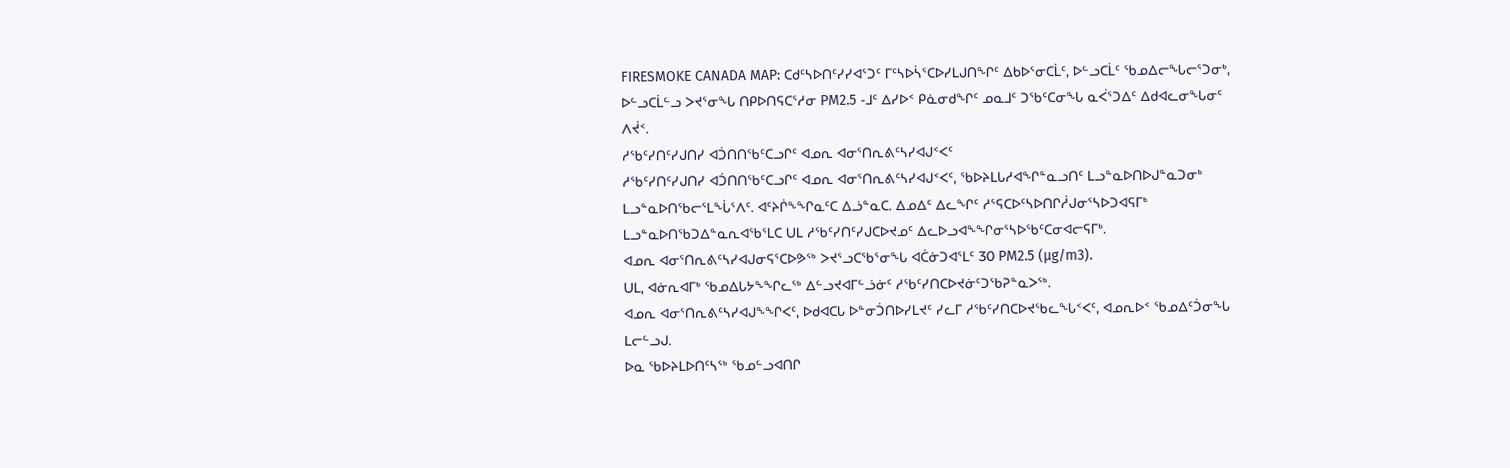FIRESMOKE CANADA MAP: ᑕᑯᑦᓴᐅᑎᑦᓯᓯᐊᕐᑐᑦ ᒥᑦᓴᐅᓵᕐᑕᐅᓯᒪᒍᑎᖏᑦ ᐃᑲᐅᕐᓂᑕᒫᑦ, ᐅᓪᓗᑕᒫᑦ ᖃᓄᐃᓕᖓᓕᕐᑐᓂᒃ, ᐅᓪᓗᑕᒫᓪᓗ ᐳᔪᕐᓂᖓ ᑎᑭᐅᑎᕋᑕᕐᓱᓂ PM2.5 -ᒧᑦ ᐃᓯᐅᑉ ᑭᓈᓂᑯᖏᑦ ᓄᓇᒧᑦ ᑐᖃᑦᑕᓂᖓ ᓇᐹᕐᑐᐃᑦ ᐃᑯᐊᓚᓂᖓᓂᑦ ᐱᔫᑉ.
ᓱᖃᑦᓯᑎᑦᓯᒍᑎᓯ ᐊᑑᑎᑎᖃᑦᑕᓗᒋᑦ ᐊᓄᕆ ᐊᓂᕐᑎᕆᕕᑦᓴᓯᐊᒍᑉᐸᑦ
ᓱᖃᑦᓯᑎᑦᓯᒍᑎᓯ ᐊᑑᑎᑎᖃᑦᑕᓗᒋᑦ ᐊᓄᕆ ᐊᓂᕐᑎᕆᕕᑦᓴᓯᐊᒍᑉᐸᑦ, ᖃᐅᔨᒪᒐᓱᐊᖏᓐᓇᓗᑎᑦ ᒪᓗᓐᓇᐅᑎᐅᒍᓐᓇᑐᓂᒃ ᒪᓗᓐᓇᐅᑎᖃᓕᕐᒪᖔᕐᐱᑦ. ᐊᑦᔨᒌᖕᖏᓇᑦᑕ ᐃᓘᓐᓇᑕ. ᐃᓄᐃᑦ ᐃᓚᖏᑦ ᓱᕐᕋᑕᐅᑦᓴᐅᑎᒋᓲᒍᓂᕐᓴᐅᑐᐊᕋᒥᒃ ᒪᓗᓐᓇᐅᑎᖃᑐᐃᓐᓇᕆᐊᖃᕐᒪᑕ ᑌᒪ ᓱᖃᑦᓯᑎᑦᓯᒍᑕᐅᔪᓄᑦ ᐃᓚᐅᓗᐊᖕᖏᓂᕐᓴᐅᖃᑦᑕᓂᐊᓕᕋᒥᒃ.
ᐊᓄᕆ ᐊᓂᕐᑎᕆᕕᑦᓴᓯᐊᒍᓂᕋᕐᑕᐅᕗᖅ ᐳᔪᕐᓗᑕᖃᕐᓂᖓ ᐊᑖᓃᑐᐊᕐᒪᑦ 30 PM2.5 (µg/m3).
ᑌᒪ, ᐊᓃᕆᐊᒥᒃ ᖃᓄᐃᒐᔭᖕᖏᓚᖅ ᐃᓪᓗᔪᐊᒥᓪᓘᓃᑦ ᓱᖃᑦᓯᑎᑕᐅᔪᓃᑦᑐᖃᕈᓐᓇᐳᖅ.
ᐊᓄᕆ ᐊᓂᕐᑎᕆᕕᑦᓴᓯᐊᒍᖕᖏᐸᑦ, ᐅᑯᐊᑕᒐ ᐅᓐᓂᑑᑎᐅᓯᒪᔪᑦ ᓯᓚᒥ ᓱᖃᑦᓯᑎᑕᐅᔪᖃᓚᖓᑉᐸᑦ, ᐊᓄᕆᐅᑉ ᖃᓄᐃᑦᑑᓂᖓ ᒪᓕᓪᓗᒍ.
ᐅᓇ ᖃᐅᔨᒪᐅᑎᑦᓴᖅ ᖃᓄᓪᓗᐊᑎᒋ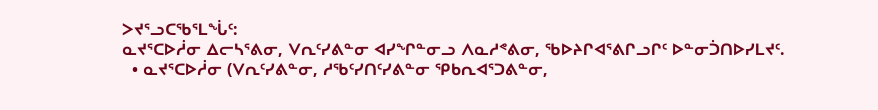ᐳᔪᕐᓗᑕᖃᕐᒪᖔᑦ:
ᓇᔪᕐᑕᐅᓲᓂ ᐃᓕᓴᕐᕕᓂ, ᐯᕆᑦᓯᕕᓐᓂ ᐊᓯᖏᓐᓂᓗ ᐱᓇᓱᕝᕕᓂ, ᖃᐅᔨᒋᐊᕐᕕᒋᓗᒋᑦ ᐅᓐᓂᑑᑎᐅᓯᒪᔪᑦ.
  • ᓇᔪᕐᑕᐅᓲᓂ (ᐯᕆᑦᓯᕕᓐᓂ, ᓱᖃᑦᓯᑎᑦᓯᕕᓐᓂ ᕿᑲᕆᐊᕐᑐᕕᓐᓂ,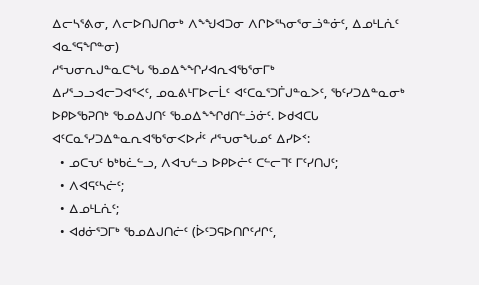ᐃᓕᓴᕐᕕᓂ, ᐱᓕᐅᑎᒍᑎᓂᒃ ᐱᖕᖑᐊᑐᓂ ᐱᒋᐅᕐᓴᓂᕐᓂᓘᓐᓃᑦ, ᐃᓄᒻᒪᕇᑦ ᐊᓇᕐᕋᖏᓐᓂ)
ᓱᕐᕃᓂᕆᒍᓐᓇᑕᖓ ᖃᓄᐃᖕᖏᓯᐊᕆᐊᖃᕐᓂᒥᒃ
ᐃᓯᕐᓗᓗᐊᓕᑐᐊᕐᐸᑦ, ᓄᓇᕕᒻᒥᐅᓕᒫᑦ ᐊᑦᑕᓇᕐᑐᒦᒍᓐᓇᐳᑦ, ᖃᑦᓯᑐᐃᓐᓇᓂᒃ ᐅᑭᐅᖃᕈᑎᒃ ᖃᓄᐃᒍᑎᑦ ᖃᓄᐃᖕᖏᑯᑎᓪᓘᓃᑦ. ᐅᑯᐊᑕᒐ ᐊᑦᑕᓇᕐᓯᑐᐃᓐᓇᕆᐊᖃᕐᓂᐸᐅᓲᑦ ᓱᕐᕃᓂᖓᓄᑦ ᐃᓯᐅᑉ:
  • ᓄᑕᕃᑦ ᑲᒃᑲᓛᓪᓗ, ᐱᐊᕃᓪᓗ ᐅᑭᐅᓖᑦ ᑕᓪᓕᒣᑦ ᒥᑦᓯᑎᒍᑦ;
  • ᐱᐊᕋᑦᓴᓖᑦ;
  • ᐃᓄᒻᒪᕇᑦ;
  • ᐊᑯᓃᕐᑐᒥᒃ ᖃᓄᐃᒍᑎᓖᑦ (ᐆᑦᑐᕋᐅᑎᒋᑦᓱᒋᑦ,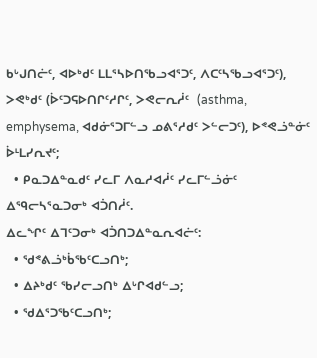ᑲᒡᒍᑎᓖᑦ, ᐊᐅᒃᑯᑦ ᒪᒪᕐᓴᐅᑎᖃᓗᐊᕐᑐᑦ, ᐱᑕᑦᓴᖃᓗᐊᕐᑐᑦ), ᐳᕙᒃᑯᑦ (ᐆᑦᑐᕋᐅᑎᒋᑦᓱᒋᑦ, ᐳᕙᓕᕆᓲᑦ  (asthma, emphysema, ᐊᑯᓃᕐᑐᒥᓪᓗ ᓄᕕᕐᓱᑯᑦ ᐳᓪᓕᑐᑦ), ᐅᕝᕙᓘᓐᓃᑦ ᐆᒻᒪᓯᕆᔪᑦ;
  • ᑭᓇᑐᐃᓐᓇᑯᑦ ᓯᓚᒥ ᐱᓇᓱᐊᓲᑦ ᓯᓚᒥᓪᓘᓃᑦ ᐃᙯᓕᓴᕐᓇᑐᓂᒃ ᐊᑑᑎᓲᑦ.
ᐃᓚᖏᑦ ᐃᒣᑦᑐᓂᒃ ᐊᑑᑎᑐᐃᓐᓇᕆᐊᓖᑦ:
  • ᖁᕝᕕᓘᒃᑳᖃᑦᑕᓗᑎᒃ;
  • ᐃᔨᒃᑯᑦ ᖃᓯᓕᓗᑎᒃ ᐃᒡᒋᐊᑯᓪᓗ;
  • ᖁᐃᕐᑐᖃᑦᑕᓗᑎᒃ;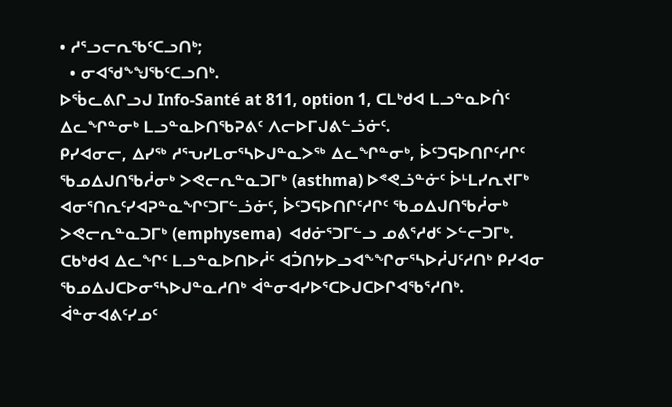• ᓱᕐᓗᓕᕆᖃᑦᑕᓗᑎᒃ;
  • ᓂᐊᖁᖕᖑᖃᑦᑕᓗᑎᒃ.
ᐅᖄᓚᕕᒋᓗᒍ Info-Santé at 811, option 1, ᑕᒪᒃᑯᐊ ᒪᓗᓐᓇᐅᑏᑦ ᐃᓚᖏᓐᓂᒃ ᒪᓗᓐᓇᐅᑎᖃᕈᕕᑦ ᐱᓕᐅᒥᒍᕕᓪᓘᓃᑦ.
ᑭᓯᐊᓂᓕ, ᐃᓯᖅ ᓱᕐᕃᓯᒪᓂᕐᓴᐅᒍᓐᓇᐳᖅ ᐃᓚᖏᓐᓂᒃ, ᐆᑦᑐᕋᐅᑎᒋᑦᓱᒋᑦ ᖃᓄᐃᒍᑎᖃᓲᓂᒃ ᐳᕙᓕᕆᓐᓇᑐᒥᒃ (asthma) ᐅᕝᕙᓘᓐᓃᑦ ᐆᒻᒪᓯᕆᔪᒥᒃ ᐊᓂᕐᑎᕆᑦᓯᐊᕈᓐᓇᖏᑦᑐᒥᓪᓘᓃᑦ, ᐆᑦᑐᕋᐅᑎᒋᑦᓱᒋᑦ ᖃᓄᐃᒍᑎᖃᓲᓂᒃ ᐳᕙᓕᕆᓐᓇᑐᒥᒃ (emphysema)  ᐊᑯᓃᕐᑐᒥᓪᓗ ᓄᕕᕐᓱᑯᑦ ᐳᓪᓕᑐᒥᒃ. ᑕᑲᒃᑯᐊ ᐃᓚᖏᑦ ᒪᓗᓐᓇᐅᑎᐅᓲᑦ ᐊᑑᑎᔭᐅᓗᐊᖕᖏᓂᕐᓴᐅᓲᒍᑦᓱᑎᒃ ᑭᓯᐊᓂ ᖃᓄᐃᒍᑕᐅᓂᕐᓴᐅᒍᓐᓇᓱᑎᒃ ᐋᓐᓂᐊᓯᐅᕐᑕᐅᒍᑕᐅᒋᐊᖃᕐᓱᑎᒃ. ᐋᓐᓂᐊᕕᑦᓯᓄᑦ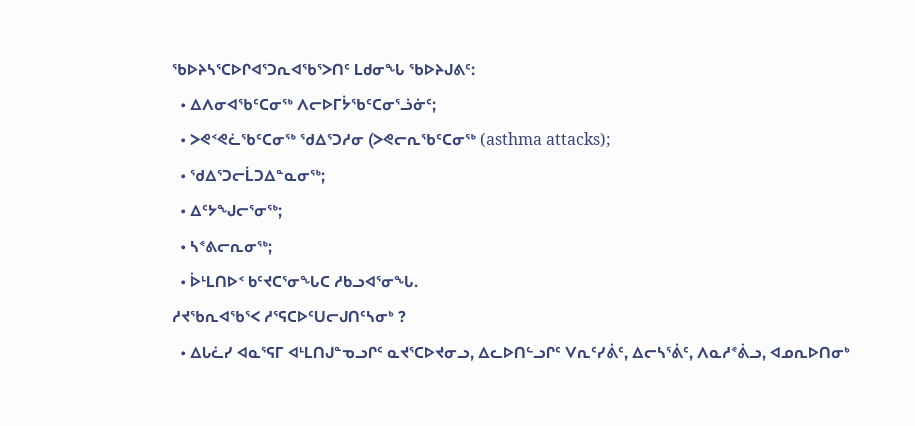ᖃᐅᔨᓴᕐᑕᐅᒋᐊᕐᑐᕆᐊᖃᕐᐳᑎᑦ ᒪᑯᓂᖓ ᖃᐅᔨᒍᕕᑦ:
  • ᐃᐱᓂᐊᖃᑦᑕᓂᖅ ᐱᓕᐅᒥᔮᖃᑦᑕᓂᕐᓘᓃᑦ;
  • ᐳᕙᑉᕙᓛᖃᑦᑕᓂᖅ ᖁᐃᕐᑐᓱᓂ (ᐳᕙᓕᕆᖃᑦᑕᓂᖅ (asthma attacks);
  • ᖁᐃᕐᑐᓕᒫᑐᐃᓐᓇᓂᖅ;
  • ᐃᑦᔭᖑᓕᕐᓂᖅ;
  • ᓴᕝᕕᓕᕆᓂᖅ;
  • ᐆᒻᒪᑎᐅᑉ ᑲᑦᔪᑕᕐᓂᖓᑕ ᓱᑲᓗᐊᕐᓂᖓ.
ᓱᔪᖃᕆᐊᖃᕐᐸ ᓱᕐᕋᑕᐅᑦᑌᓕᒍᑎᑦᓴᓂᒃ ?
  • ᐃᒐᓛᓯ ᐊᓇᕐᕋᒥ ᐊᒻᒪᑎᒍᓐᓀᓗᒋᑦ ᓇᔪᕐᑕᐅᔪᓂᓗ, ᐃᓚᐅᑎᓪᓗᒋᑦ ᐯᕆᑦᓯᕖᑦ, ᐃᓕᓴᕐᕖᑦ, ᐱᓇᓱᕝᕖᓗ, ᐊᓄᕆᐅᑎᓂᒃ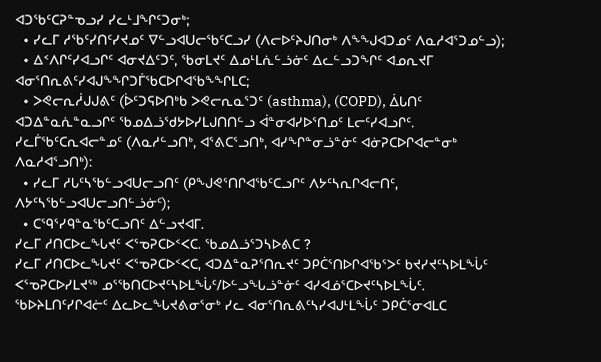ᐊᑐᖃᑦᑕᕈᓐᓀᓗᓯ ᓯᓚᒻᒧᖏᑦᑐᓂᒃ;
  • ᓯᓚᒥ ᓱᖃᑦᓯᑎᑦᓯᔪᓄᑦ ᐁᓪᓗᐊᑌᓕᖃᑦᑕᓗᓯ (ᐱᓕᐅᑦᔨᒍᑎᓂᒃ ᐱᖕᖑᐊᑐᓄᑦ ᐱᓇᓱᐊᕐᑐᓄᓪᓗ);
  • ᐃᑉᐱᒋᑦᓯᐊᓗᒋᑦ ᐊᓂᔪᐃᑦᑐᑦ, ᖃᓂᒪᔪᑦ ᐃᓄᒻᒪᕇᓪᓘᓃᑦ ᐃᓚᓪᓗᑐᖏᑦ ᐊᓄᕆᔪᒥ ᐊᓂᕐᑎᕆᕕᑦᓯᐊᒍᖕᖏᑐᒦᖃᑕᐅᒋᐊᖃᖕᖏᒪᑕ;
  • ᐳᕙᓕᕆᓲᒍᒍᕕᑦ (ᐆᑦᑐᕋᐅᑎᒃᑲ ᐳᕙᓕᕆᓇᕐᑐᑦ (asthma), (COPD), ᐄᒐᑎᑦ ᐊᑐᐃᓐᓇᕇᓐᓇᓗᒋᑦ ᖃᓄᐃᓘᖁᔭᐅᓯᒪᒍᑎᑎᓪᓗ ᐋᓐᓂᐊᓯᐅᕐᑎᓄᑦ ᒪᓕᑦᓯᐊᓗᒋᑦ.
ᓯᓚᒦᖃᑦᑕᕆᐊᓕᓐᓄᑦ (ᐱᓇᓱᓪᓗᑎᒃ, ᐊᕐᕕᑕᕐᓗᑎᒃ, ᐊᓯᖏᓐᓂᓘᓐᓃᑦ ᐊᓃᕈᑕᐅᒋᐊᓕᓐᓂᒃ ᐱᓇᓱᐊᕐᓗᑎᒃ):
  • ᓯᓚᒥ ᓱᒐᑦᓴᖃᓪᓗᐊᑌᓕᓗᑎᑦ (ᑭᖑᕙᕐᑎᒋᐊᖃᑦᑕᓗᒋᑦ ᐱᔭᑦᓴᕆᒋᐊᓕᑎᑦ, ᐱᔭᑦᓴᖃᓪᓗᐊᑌᓕᓗᑎᓪᓘᓃᑦ);
  • ᑕᙯᕐᓯᑫᓐᓇᖃᑦᑕᓗᑎᑦ ᐃᓪᓗᔪᐊᒥ.
ᓯᓚᒥ ᓱᑎᑕᐅᓚᖓᔪᑦ ᐸᕐᓀᕈᑕᐅᑉᐸᑕ. ᖃᓄᐃᓘᕐᑐᓴᐅᕕᑕ ?
ᓯᓚᒥ ᓱᑎᑕᐅᓚᖓᔪᑦ ᐸᕐᓀᕈᑕᐅᑉᐸᑕ, ᐊᑐᐃᓐᓇᕈᕐᑎᕆᔪᑦ ᑐᑭᑖᕐᑎᐅᒋᐊᖃᕐᐳᑦ ᑲᔪᓯᔪᑦᓴᐅᒪᖔᑦ ᐸᕐᓀᕈᑕᐅᓯᒪᔪᖅ ᓄᕐᖃᑎᑕᐅᔪᑦᓴᐅᒪᖔᑦ/ᐅᓪᓗᖓᓘᓐᓃᑦ ᐊᓯᐊᓅᕐᑕᐅᔪᑦᓴᐅᒪᖔᑦ. ᖃᐅᔨᒪᑎᑦᓯᒋᐊᓖᑦ ᐃᓚᐅᓚᖓᔪᕕᓂᕐᓂᒃ ᓯᓚ ᐊᓂᕐᑎᕆᕕᑦᓴᓯᐊᒍᒻᒪᖔᑦ ᑐᑭᑖᕐᓂᐊᒪᑕ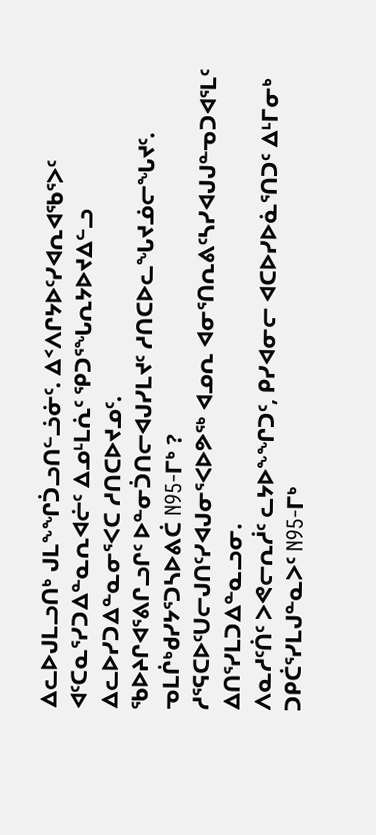ᐃᓚᐅᒍᒪᓗᑎᒃ ᒍᒪᖕᖏᑑᓗᑎᓪᓘᓃᑦ. ᐃᑉᐱᒋᔭᐅᑦᓯᐊᕆᐊᖃᕐᐳᑦ ᐊᑦᑕᓇᕐᓯᑐᐃᓐᓇᕆᐊᓖᑦ ᐃᓄᒻᒪᕇᑦ ᕿᑐᕐᖓᕆᔭᐅᔪᐃᓪᓗ ᐃᓚᐅᓯᑐᐃᓐᓇᓂᕐᐸᑕ ᓱᑎᑕᐅᔪᓄᑦ.
ᖃᐅᔨᒋᐊᕐᕕᒋᓗᒋᑦ ᐅᓐᓂᑑᑎᓕᐊᒍᓯᒪᔪᑦ ᓱᑎᑕᐅᓚᖓᔪᓅᓕᖓᔪᑦ.
ᓀᒪᒌᒃᑯᓯᔭᕐᑐᓴᐅᕕᑖ N95-ᒥᒃ ?
ᓱᕐᕋᑕᐅᑦᑌᓕᒍᑎᑦᓯᐊᒍᓂᕐᐸᐅᕗᖅ ᐊᓄᕆ ᐊᓂᕐᑎᕆᕕᑦᓴᓯᐊᒍᒍᓐᓀᑐᐊᕐᒪᑦ ᐃᑎᕐᓯᒪᑐᐃᓐᓇᓗᓂ.
ᐱᓇᓱᑦᑏᑦ ᐳᕙᓕᕆᓲᑦ ᓚᔭᐅᖕᖏᑐᑦ, ᑭᓯᐊᓂᓕ ᐊᑕᐅᓯᐅᓈᕐᑎᑐᑦ ᐃᒻᒥᓂᒃ ᑐᑭᑖᕐᓯᒪᒍᓐᓇᐳᑦ N95-ᒥᒃ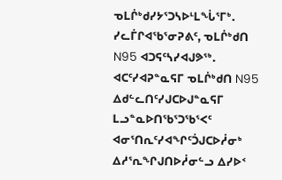ᓀᒪᒌᒃᑯᓯᔭᕐᑐᓴᐅᒻᒪᖔᕐᒥᒃ.
ᓯᓚᒦᒋᐊᖃᕐᓂᕈᕕᑦ, ᓀᒪᒌᒃᑯᑎ N95 ᐊᑐᕋᑦᓴᓯᐊᒍᕗᖅ. ᐊᑕᑦᓯᐊᕈᓐᓇᕋᒥ ᓀᒪᒌᒃᑯᑎ N95 ᐃᑯᓪᓚᑎᑦᓯᒍᑕᐅᒍᓐᓇᕋᒥ ᒪᓗᓐᓇᐅᑎᖃᕐᑐᖃᕐᐸᑦ ᐊᓂᕐᑎᕆᑦᓯᐊᖏᑦᑑᒍᑕᐅᓲᓂᒃ ᐃᓱᕐᕆᖏᒍᑎᐅᓲᓂᓪᓗ ᐃᓯᐅᑉ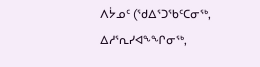ᐱᔮᓄᑦ (ᖁᐃᕐᑐᖃᑦᑕᓂᖅ, ᐃᓱᕐᕆᓯᐊᖕᖏᓂᖅ,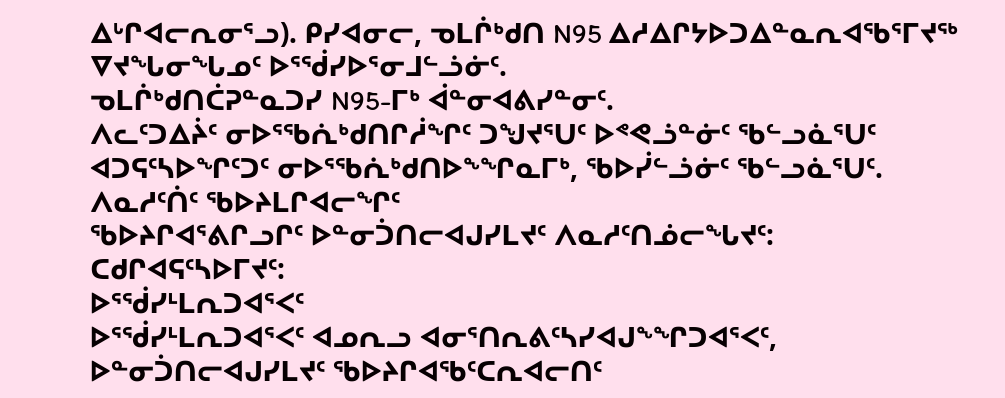ᐃᒡᒋᐊᓕᕆᓂᕐᓗ). ᑭᓯᐊᓂᓕ, ᓀᒪᒌᒃᑯᑎ N95 ᐃᓱᐃᒋᔭᐅᑐᐃᓐᓇᕆᐊᖃᕐᒥᔪᖅ ᐁᔪᖓᓂᖓᓄᑦ ᐅᕐᖂᓯᐅᕐᓂᒧᓪᓘᓃᑦ.
ᓀᒪᒌᒃᑯᑎᑖᕈᓐᓇᑐᓯ N95-ᒥᒃ ᐋᓐᓂᐊᕕᓯᓐᓂᑦ.
ᐱᓚᑦᑐᐃᔩᑦ ᓂᐅᕐᖃᕇᒃᑯᑎᒋᓲᖏᑦ ᑐᖑᔪᕐᑌᑦ ᐅᕝᕙᓘᓐᓃᑦ ᖃᓪᓗᓈᕐᑌᑦ ᐊᑐᕋᑦᓴᐅᖏᑦᑐᑦ ᓂᐅᕐᖃᕇᒃᑯᑎᐅᖕᖏᓇᒥᒃ, ᖃᐅᓰᓪᓘᓃᑦ ᖃᓪᓗᓈᕐᑌᑦ.
ᐱᓇᓱᑦᑏᑦ ᖃᐅᔨᒪᒋᐊᓕᖏᑦ
ᖃᐅᔨᒋᐊᕐᕕᒋᓗᒋᑦ ᐅᓐᓂᑑᑎᓕᐊᒍᓯᒪᔪᑦ ᐱᓇᓱᑦᑎᓅᓕᖓᔪᑦ:
ᑕᑯᒋᐊᕋᑦᓴᐅᒥᔪᑦ:
ᐅᕐᖂᓯᒻᒪᕆᑐᐊᕐᐸᑦ
ᐅᕐᖂᓯᒻᒪᕆᑐᐊᕐᐸᑦ ᐊᓄᕆᓗ ᐊᓂᕐᑎᕆᕕᑦᓴᓯᐊᒍᖕᖏᑐᐊᕐᐸᑦ, ᐅᓐᓂᑑᑎᓕᐊᒍᓯᒪᔪᑦ ᖃᐅᔨᒋᐊᖃᑦᑕᕆᐊᓕᑎᑦ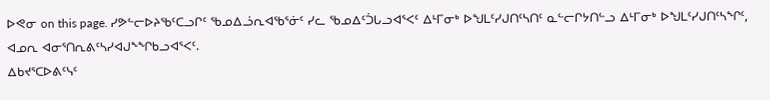ᐅᕙᓂ on this page. ᓯᕗᓪᓕᐅᔨᖃᑦᑕᓗᒋᑦ ᖃᓄᐃᓘᕆᐊᖃᕐᓃᑦ ᓯᓚ ᖃᓄᐃᑦᑑᒐᓗᐊᕐᐸᑦ ᐃᒻᒥᓂᒃ ᐅᖑᒪᑦᓯᒍᑎᑦᓴᑎᑦ ᓇᓪᓕᒋᔭᑎᓪᓗ ᐃᒻᒥᓂᒃ ᐅᖑᒪᑦᓯᒍᑎᑦᓴᖏᑦ, ᐊᓄᕆ ᐊᓂᕐᑎᕆᕕᑦᓴᓯᐊᒍᖕᖏᑲᓗᐊᕐᐸᑦ.
ᐃᑲᔪᕐᑕᐅᕕᑦᓭᑦ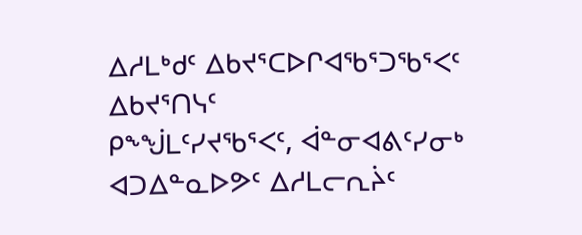ᐃᓱᒪᒃᑯᑦ ᐃᑲᔪᕐᑕᐅᒋᐊᖃᕐᑐᖃᕐᐸᑦ ᐃᑲᔪᕐᑎᓭᑦ
ᑭᖕᖒᒪᑦᓯᔪᖃᕐᐸᑦ, ᐋᓐᓂᐊᕕᑦᓯᓂᒃ ᐊᑐᐃᓐᓇᐅᕗᑦ ᐃᓱᒪᓕᕆᔩᑦ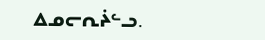ᐃᓄᓕᕆᔩᓪᓗ.